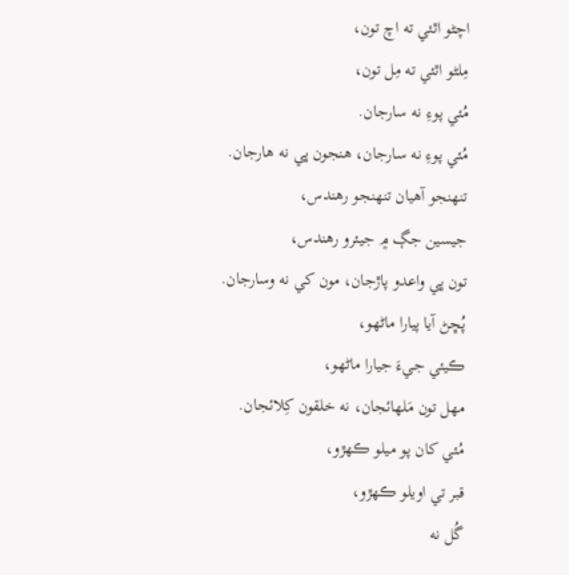اچڻو اٿئي ته اچ تون،
مِلڻو اٿئي ته مِل تون،
مُئي پوءِ نه سارجان.
مُئي پوءِ نه سارجان، هنجون ڀي نه هارجان.
تنهنجو آهيان تنهنجو رهندس،
جيسين جڳ ۾ جيئرو رهندس،
تون ڀي واعدو پاڙجان، مون کي نه وسارجان.
پُڇڻ آيا پيارا ماڻهو،
ڪيئي جيءَ جيارا ماڻهو،
مهل تون مَلهائجان، نه خلقون کِلائجان.
مُئي کان پو ميلو ڪهڙو،
قبر تي اويلو ڪهڙو،
گُل نه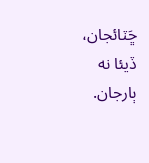ڇَٽائجان، ڏيئا نه ٻارجان.